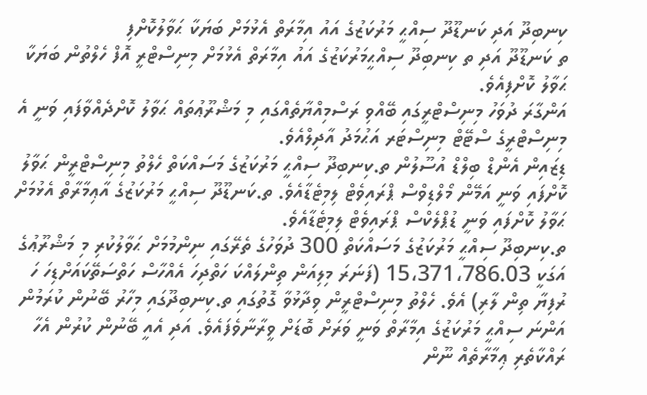ކިނބިދޫ އަދި ކަނޑޫދޫ ސިއްޙީ މަރުކަޒުގެ އައު އިމާރަތް އެޅުމަށް ބަޔަކާ ޙަވާލުކޮށްފި
ތ ކަނޑޫދޫ އަދި ތ ކިނބިދޫ ސިއްޙީމަރުކަޒުގެ އައު އިމާރަތް އެޅުމަށް މިނިސްޓްރީ އޮފް ހެލްތުން ބަޔަކާ ޙަވާލު ކޮށްފިއެވެ.
އަންގާރަ ދުވަހު މިނިސްޓްރީގައި ބޭއްވި ރަސްމިއްޔާތެއްގައި މި މަޝްރޫޢުތައް ޙަވާލު ކޮށްދެއްވާފައި ވަނީ އެ މިނިސްޓްރީގެ ސްޓޭޓް މިނިސްޓަރ އަޙުމަދު އާދިލްއެވެ.
ޑިޒައިން އެންޑް ބިލްޑް އުސޫލުން ތ.ކިނބިދޫ ސިއްޙީ މަރުކަޒުގެ މަސައްކަތް ހެލްތު މިނިސްޓްރީން ޙަވާލު ކޮށްފައި ވަނީ އަމޭން މޯލްޑިވްސް ޕްރައިވެޓް ލިމިޓެޑާއެވެ. ތ.ކަނޑޫދޫ ސިއްޙީ މަރުކަޒުގެ އާޢިމާރާތް އެޅުމަށް ޙަވާލު ކޮށްފައި ވަނީ ޑުޕްލެކްސް ޕްރައިވެޓް ލިމިޓެޑާއެވެ.
ތ.ކިނބިދޫ ސިއްޙީ މަރުކަޒުގެ މަސައްކަތް 300 ދުވަހުގެ ތެރޭގައި ނިންމުމަށް ޙަވާލުކުރި މި މަޝްރޫޢުގެ އަގަކީ 15،371،786.03 (ފަނަރަ މިލިއަން ތިންލައްކަ ހަތްދިހަ އެއްހާސް ހަތްސަތޭކައަށްޑިހަ ހަ ރުފިޔާ ތިން ލާރި) އެވެ. ހެލްތު މިނިސްޓްރީން ވިދާޅުވާ ގޮތުގައި ތ.ކިނބިދޫގައި މިހާރު ބޭނުން ކުރަމުން އަންނަ ސިއްޙީ މަރުކަޒުގެ އިމާރާތް ވަނީ ވަރަށް ބޮޑަށް ވީރާނާވެފައެވެ. އަދި އެއީ ބޭނުން ކުރުން އެހާ ރައްކާތެރި ޢިމާރާތެއް ނޫން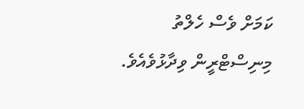ކަމަށް ވެސް ހެލްތު މިނިސްޓްރީން ވިދާޅުވެއެވެ.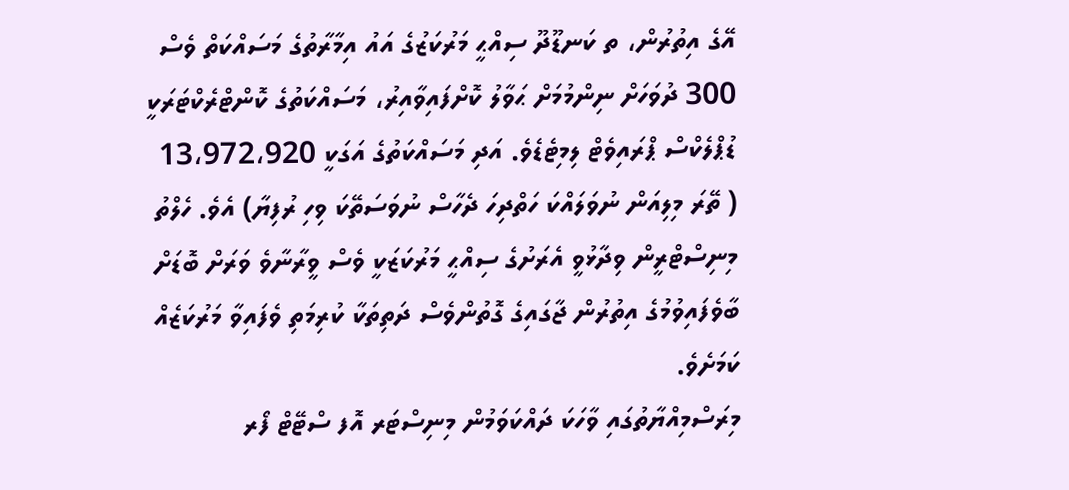އޭގެ އިތުރުން، ތ ކަނޑޫދޫ ސިއްޙީ މަރުކަޒުގެ އައު އިމާރާތުގެ މަސައްކަތް ވެސް 300 ދުވަހަށް ނިންމުމަށް ޙަވާލު ކޮށްފައިވާއިރު، މަސައްކަތުގެ ކޮންޓްރެކްޓަރަކީ ޑުޕްލެކްސް ޕްރައިވެޓް ލިމިޓެޑެވެ. އަދި މަސައްކަތުގެ އަގަކީ 13،972،920 ( ތޭރަ މިލިއަން ނުވަލައްކަ ހަތްދިހަ ދެހާސް ނުވަސަތޭކަ ވިހި ރުފިޔާ) އެވެ. ހެލްތު މިނިސްޓްރީން ވިދާޅުވީ އެރަށުގެ ސިއްޙީ މަރުކަޒަކީ ވެސް ވީރާނާވެ ވަރަށް ބޮޑަށް ބާވެފައިވުމުގެ އިތުރުން ޖާގައިގެ ގޮތުންވެސް ދަތިތަކާ ކުރިމަތި ވެފައިވާ މަރުކަޒެއް ކަމަށެވެ.
މިރަސްމިއްޔާތުގައި ވާހަކަ ދައްކަވަމުން މިނިސްޓަރ އޮފ ސްޓޭޓް ފޯރ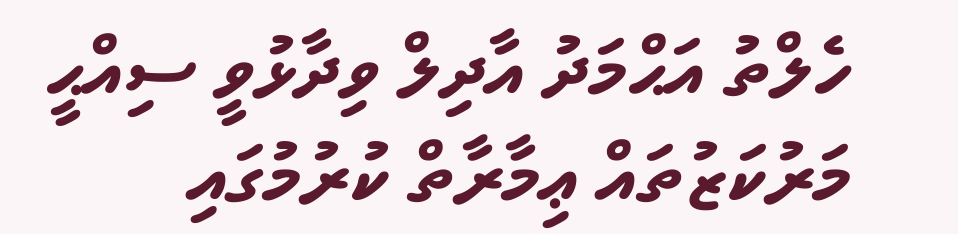ހެލްތު އަޙްމަދު އާދިލް ވިދާޅުވީ ސިއްޙީ މަރުކަޒުތައް ޢިމާރާތް ކުރުމުގައި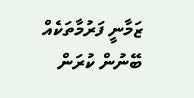ޒަމާނީ ފަރުމާތަކެއް ބޭނުން ކުރަން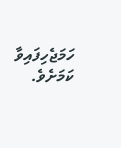ހަމަޖެހިފައިވާ ކަމަށެވެ.